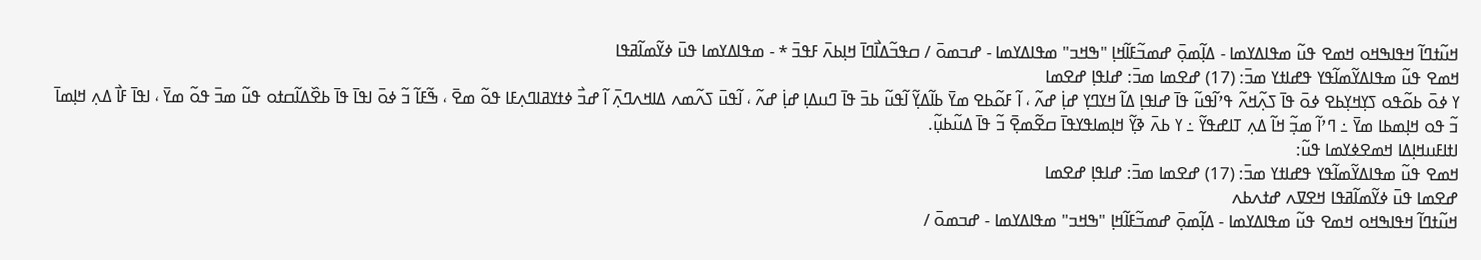ߞߎ߬ߙߣߊ߬ ߞߟߊߒߞߋ ߞߘߐ ߟߎ߬ ߘߟߊߡߌߘߊ - ߡߊ߲߬ߘߋ߲߫ ߝߘߏ߬ߓߊ߬ߞߊ߲ "ߒߞߏ" ߘߟߊߡߌߘߊ - ߝߏߘߋ߫ / ߛߟߏ߬ߡߊ߯ߣߊ߫ ߞߊ߲ߕߍ߫ ߓߟߏ߫ * - ߘߟߊߡߌߘߊ ߟߎ߫ ߦߌ߬ߘߊ߬ߥߟߊ
ߞߘߐ ߟߎ߬ ߘߟߊߡߌ߬ߘߊ߬ߟߌ ߟߝߊߙߌ ߘߏ߫: (17) ߝߐߘߊ ߘߏ߫: ߝߊߟߊ߲ ߝߐߘߊ
ߌ ߦߋ߫ ߕߋ߬ߟߋ ߖߌ߲ߞߌ߲ߕߐ ߦߋ߫ ߟߊ߫ ߖߍ߲߬ߞߍ߬ ߟߴߊ߬ߟߎ߬ ߟߊ߫ ߝߊߟߊ߲ ߡߊ߬ ߞߌߣߌ߲ ߝߊ߲߭ ߝߍ߬ ، ߊ߬ ߓߋ߬ߕߐ ߘߌ߫ ߕߊ߬ߡߌ߲߬ ߊ߬ߟߎ߬ ߕߏ߫ ߟߊ߫ ߣߎߡߊ߲ ߝߊ߲߭ ߝߍ߬ ، ߊ߬ߟߎ߫ ߖߍ߬ߘߍ ߡߊߞߍߣߍ߲߫ ߊ߬ ߝߏ߯ ߦߙߌߥߊߣߍ߲ߓߊ ߟߋ߬ ߘߐ߫ ، ߒ߬ߓߊ߬ ߏ߬ ߦߋ߫ ߊߟߊ߫ ߟߊ߫ ߕߐ߰ߡߊ߬ߛߙߋ ߟߎ߬ ߘߏ߫ ߟߋ߬ ߘߌ߫ ، ߊߟߊ߫ ߓߊ߯ ߡߍ߲ ߞߊ߲ߘߊ߫ ߏ߬ ߟߋ ߞߊ߲ߘߕߊ ߘߌ߫ ߸ ߣߴߊ߬ ߘߏ߲߬ ߞߊ߬ ߡߍ߲ ߠߊߝߟߌ߬ ߸ ߌ ߕߍ߫ ߢߌ߲߬ ߞߊ߲ߘߊߟߌߟߊ߫ ߛߐ߬ߘߐ߲߫ ߏ߬ ߟߊ߫ ߡߎ߬ߕߎ߲߬.
ߊߙߊߓߎߞߊ߲ߡߊ ߞߘߐߦߌߘߊ ߟߎ߬:
ߞߘߐ ߟߎ߬ ߘߟߊߡߌ߬ߘߊ߬ߟߌ ߟߝߊߙߌ ߘߏ߫: (17) ߝߐߘߊ ߘߏ߫: ߝߊߟߊ߲ ߝߐߘߊ
ߝߐߘߊ ߟߎ߫ ߦߌ߬ߘߊ߬ߥߟߊ ߞߐߜߍ ߝߙߍߕߍ
ߞߎ߬ߙߣߊ߬ ߞߟߊߒߞߋ ߞߘߐ ߟߎ߬ ߘߟߊߡߌߘߊ - ߡߊ߲߬ߘߋ߲߫ ߝߘߏ߬ߓߊ߬ߞߊ߲ "ߒߞߏ" ߘߟߊߡߌߘߊ - ߝߏߘߋ߫ /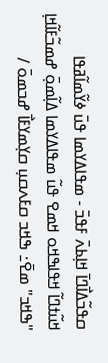ߛߟߏ߬ߡߊ߯ߣߊ߫ ߞߊ߲ߕߍ߫ ߓߟߏ߫ - ߘߟߊߡߌߘߊ ߟߎ߫ ߦߌ߬ߘߊ߬ߥߟߊ
ߞߎ߬ߙߣߊ߬ ߞߟߊߒߞߋ ߞߘߐ ߟߎ߬ ߘߟߊߡߌߘߊ ߡߊ߲߬ߘߋ߲߫ ߝߘߏ߬ߓߊ߬ߞߊ߲ "ߒߞߏ" ߘߐ߫߸ ߒߞߏ ߛߓߍߛߎ߲ ߛߌ߲ߘߌߓߊ߯ ߝߏߘߋ߫ /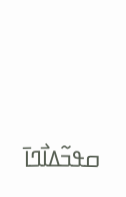ߛߟߏ߬ߡߊ߯ߣߊ߫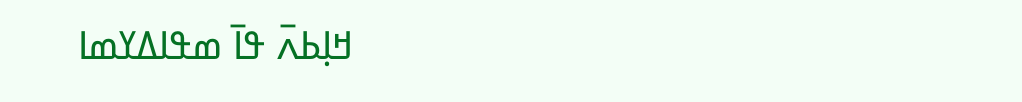ߞߊ߲ߕߍ߫ ߟߊ߫ ߘߟߊߡߌߘߊ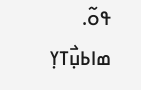ߟߋ߬.
ߘߊߕߎ߲߯ߠߌ߲